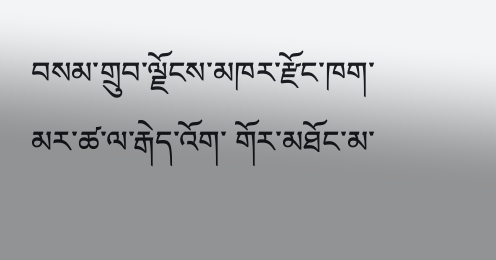བསམ་གྲུབ་ལྗོངས་མཁར་རྫོང་ཁག་ མར་ཚ་ལ་རྒེད་འོག་ གོར་མཐོང་མ་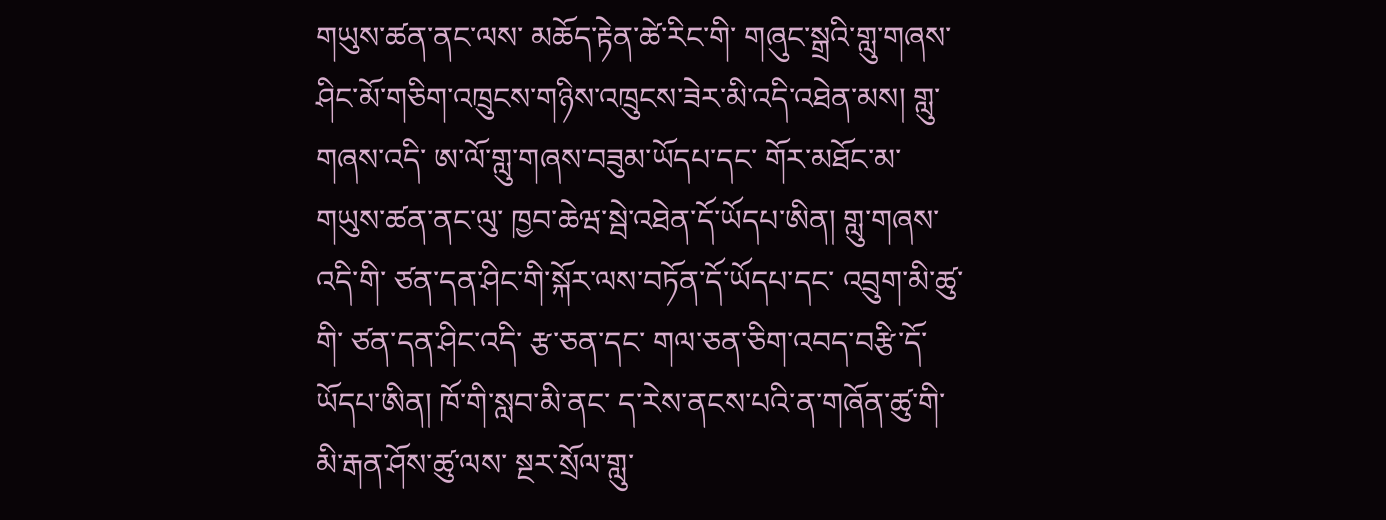གཡུས་ཚན་ནང་ལས་ མཆོད་རྟེན་ཚེ་རིང་གི་ གཞུང་སྒྲའི་གླུ་གཞས་ ཤིང་མོ་གཅིག་འཁྲུངས་གཉིས་འཁྲུངས་ཟེར་མི་འདི་འཐེན་མས། གླུ་གཞས་འདི་ ཨ་ལོ་གླུ་གཞས་བཟུམ་ཡོདཔ་དང་ གོར་མཐོང་མ་གཡུས་ཚན་ནང་ལུ་ ཁྱབ་ཆེཝ་སྦེ་འཐེན་དོ་ཡོདཔ་ཨིན། གླུ་གཞས་འདི་གི་ ཙན་དན་ཤིང་གི་སྐོར་ལས་བཏོན་དོ་ཡོདཔ་དང་ འབྲུག་མི་ཚུ་གི་ ཙན་དན་ཤིང་འདི་ རྩ་ཅན་དང་ གལ་ཅན་ཅིག་འབད་བརྩི་དོ་ཡོདཔ་ཨིན། ཁོ་གི་སླབ་མི་ནང་ ད་རེས་ནངས་པའི་ན་གཞོན་ཚུ་གི་ མི་རྒན་ཤོས་ཚུ་ལས་ སྔར་སྲོལ་གླུ་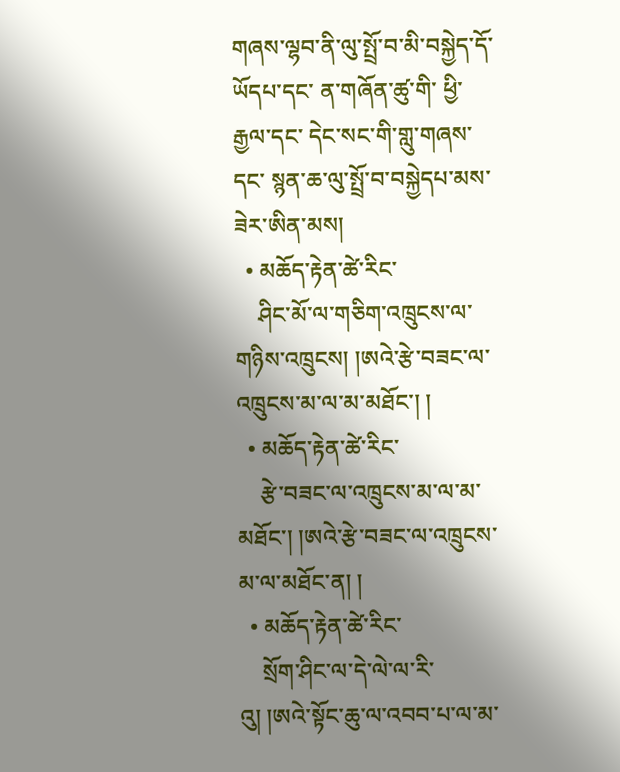གཞས་ལྷབ་ནི་ལུ་སྤྲོ་བ་མི་བསྐྱེད་དོ་ཡོདཔ་དང་ ན་གཞོན་ཚུ་གི་ ཕྱི་རྒྱལ་དང་ དེང་སང་གི་གླུ་གཞས་དང་ སྙན་ཆ་ལུ་སྤྲོ་བ་བསྐྱེདཔ་མས་ཟེར་ཨིན་མས།
  • མཆོད་རྟེན་ཚེ་རིང་
    ཤིང་མོ་ལ་གཅིག་འཁྲུངས་ལ་གཉིས་འཁྲུངས། །ཨའེ་རྩེ་བཟང་ལ་འཁྲུངས་མ་ལ་མ་མཐོང་། །
  • མཆོད་རྟེན་ཚེ་རིང་
    རྩེ་བཟང་ལ་འཁྲུངས་མ་ལ་མ་མཐོང་། །ཨའེ་རྩེ་བཟང་ལ་འཁྲུངས་མ་ལ་མཐོང་ན། །
  • མཆོད་རྟེན་ཚེ་རིང་
    སྲོག་ཤིང་ལ་དེ་ལེ་ལ་རི་འུ། །ཨའེ་སྟོང་ཆུ་ལ་འབབ་པ་ལ་མ་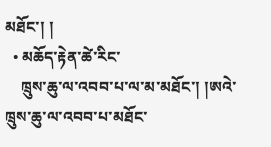མཐོང་། །
  • མཆོད་རྟེན་ཚེ་རིང་
    ཁྲུས་ཆུ་ལ་འབབ་པ་ལ་མ་མཐོང་། །ཨའེ་ཁྲུས་ཆུ་ལ་འབབ་པ་མཐོང་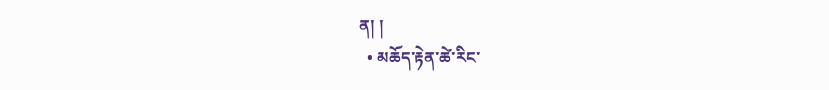ན། །
  • མཆོད་རྟེན་ཚེ་རིང་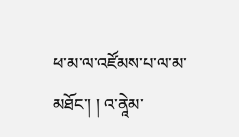ཕ་མ་ལ་འཛོམས་པ་ལ་མ་མཐོང་། ། འ་ནཱེམ་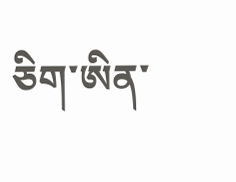ཅིག་ཨིན་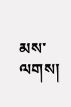མས་ལགས།